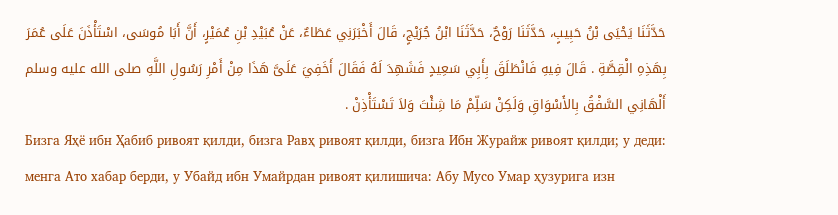حَدَّثَنَا يَحْيَى بْنُ حَبِيبٍ، حَدَّثَنَا رَوْحٌ، حَدَّثَنَا ابْنُ جُرَيْجٍ، قَالَ أَخْبَرَنِي عَطَاءٌ، عَنْ عُبَيْدِ بْنِ عُمَيْرٍ، أَنَّ أَبَا مُوسَى، اسْتَأْذَنَ عَلَى عُمَرَ بِهَذِهِ الْقِصَّةِ . قَالَ فِيهِ فَانْطَلَقَ بِأَبِي سَعِيدٍ فَشَهِدَ لَهُ فَقَالَ أَخَفِيَ عَلَىَّ هَذَا مِنْ أَمْرِ رَسُولِ اللَّهِ صلى الله عليه وسلم أَلْهَانِي السَّفْقُ بِالأَسْوَاقِ وَلَكِنْ سَلِّمْ مَا شِئْتَ وَلاَ تَسْتَأْذِنْ .
Бизга Яҳё ибн Ҳабиб ривоят қилди, бизга Равҳ ривоят қилди, бизга Ибн Журайж ривоят қилди; у деди: менга Ато хабар берди, у Убайд ибн Умайрдан ривоят қилишича: Абу Мусо Умар ҳузурига изн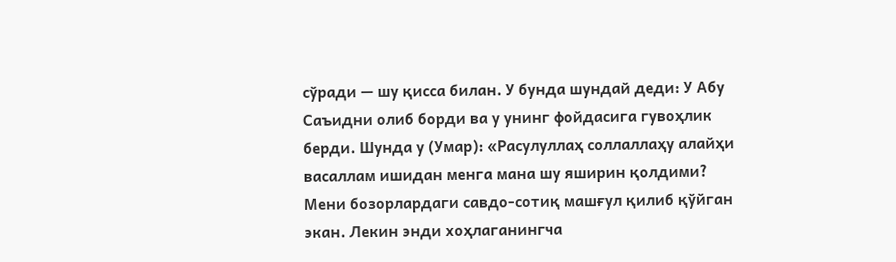сўради — шу қисса билан. У бунда шундай деди: У Абу Саъидни олиб борди ва у унинг фойдасига гувоҳлик берди. Шунда у (Умар): «Расулуллаҳ соллаллаҳу алайҳи васаллам ишидан менга мана шу яширин қолдими? Мени бозорлардаги савдо-сотиқ машғул қилиб қўйган экан. Лекин энди хоҳлаганингча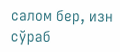салом бер, изн сўраб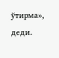ўтирма», деди.